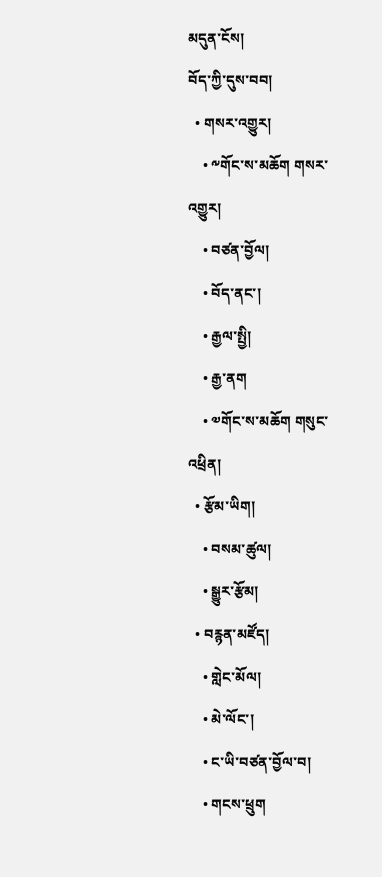མདུན་ངོས།
བོད་ཀྱི་དུས་བབ།
  • གསར་འགྱུར།
    • ༸གོང་ས་མཆོག གསར་འགྱུར།
    • བཙན་བྱོལ།
    • བོད་ནང་།
    • རྒྱལ་སྤྱི།
    • རྒྱ་ནག
    • ༧གོང་ས་མཆོག གསུང་འཕྲིན།
  • རྩོམ་ཡིག།
    • བསམ་ཚུལ།
    • སྒྱུར་རྩོམ།
  • བརྙན་མཛོད།
    • གླེང་མོལ།
    • མེ་ལོང་།
    • ང་ཡི་བཙན་བྱོལ་བ།
    • གངས་ཕྲུག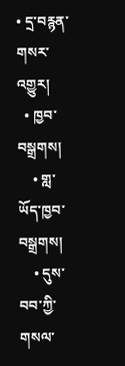• དྲ་བརྙན་གསར་འགྱུར།
  • ཁྱབ་བསྒྲགས།
    • གླ་ཡོད་ཁྱབ་བསྒྲགས།
    • དུས་བབ་ཀྱི་གསལ་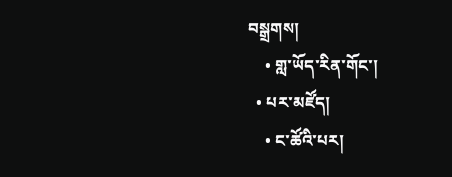བསྒྲགས།
    • གླ་ཡོད་རིན་གོང་།
  • པར་མཛོད།
    • ང་ཚོའི་པར།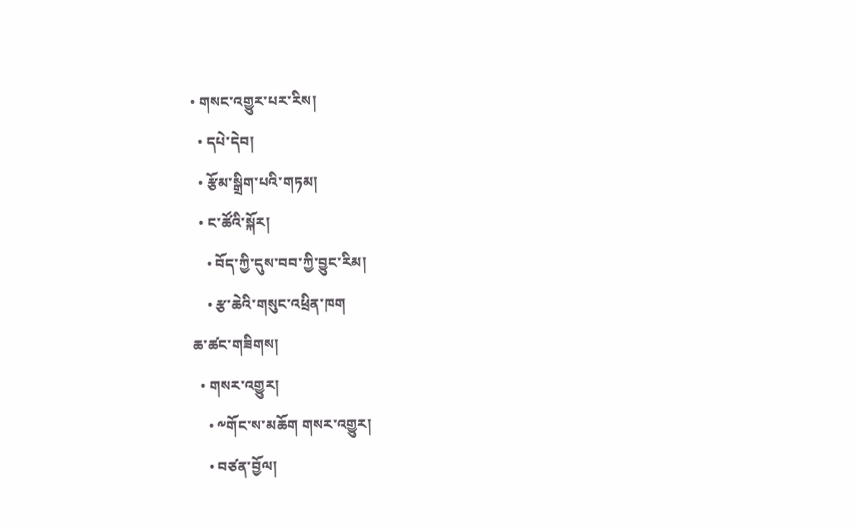• གསང་འགྱུར་པར་རིས།
  • དཔེ་དེབ།
  • རྩོམ་སྒྲིག་པའི་གཏམ།
  • ང་ཚོའི་སྐོར།
    • བོད་ཀྱི་དུས་བབ་ཀྱི་བྱུང་རིམ།
    • རྩ་ཆེའི་གསུང་འཕྲིན་ཁག
ཆ་ཚང་གཟིགས།
  • གསར་འགྱུར།
    • ༸གོང་ས་མཆོག གསར་འགྱུར།
    • བཙན་བྱོལ།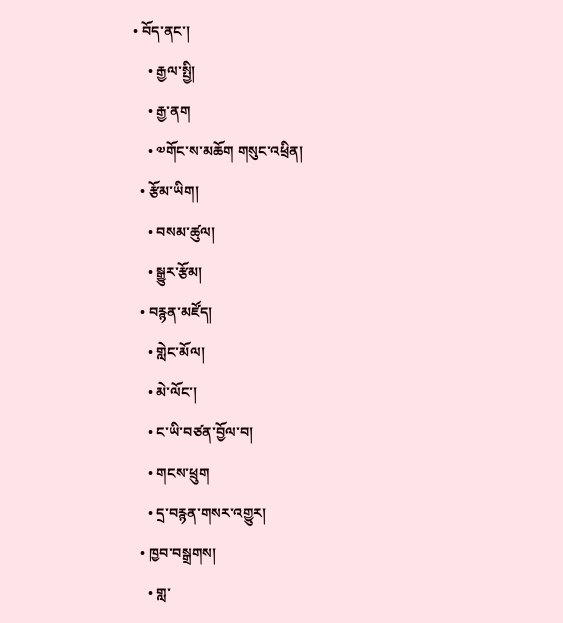• བོད་ནང་།
    • རྒྱལ་སྤྱི།
    • རྒྱ་ནག
    • ༧གོང་ས་མཆོག གསུང་འཕྲིན།
  • རྩོམ་ཡིག།
    • བསམ་ཚུལ།
    • སྒྱུར་རྩོམ།
  • བརྙན་མཛོད།
    • གླེང་མོལ།
    • མེ་ལོང་།
    • ང་ཡི་བཙན་བྱོལ་བ།
    • གངས་ཕྲུག
    • དྲ་བརྙན་གསར་འགྱུར།
  • ཁྱབ་བསྒྲགས།
    • གླ་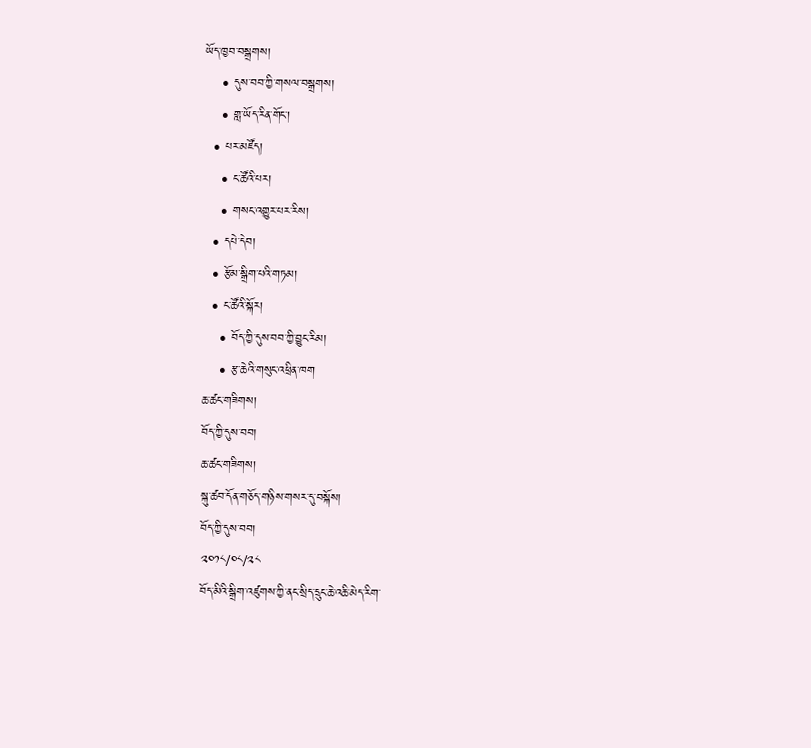ཡོད་ཁྱབ་བསྒྲགས།
    • དུས་བབ་ཀྱི་གསལ་བསྒྲགས།
    • གླ་ཡོད་རིན་གོང་།
  • པར་མཛོད།
    • ང་ཚོའི་པར།
    • གསང་འགྱུར་པར་རིས།
  • དཔེ་དེབ།
  • རྩོམ་སྒྲིག་པའི་གཏམ།
  • ང་ཚོའི་སྐོར།
    • བོད་ཀྱི་དུས་བབ་ཀྱི་བྱུང་རིམ།
    • རྩ་ཆེའི་གསུང་འཕྲིན་ཁག
ཆ་ཚང་གཟིགས།
བོད་ཀྱི་དུས་བབ།
ཆ་ཚང་གཟིགས།
སྐུ་ཚབ་དོན་གཅོད་གཉིས་གསར་དུ་བསྐོས།
བོད་ཀྱི་དུས་བབ།
༢༠༡༨/༠༨/༢༨
བོད་མིའི་སྒྲིག་འཛུགས་ཀྱི་ནང་སྲིད་དྲུང་ཆེ་འཆི་མེད་རིག་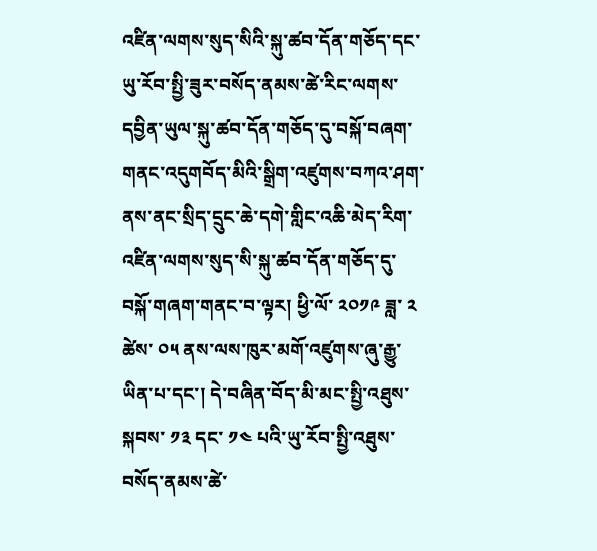འཛིན་ལགས་སུད་སིའི་སྐུ་ཚབ་དོན་གཅོད་དང་ཡུ་རོབ་སྤྱི་ཟུར་བསོད་ནམས་ཚེ་རིང་ལགས་དབྱིན་ཡུལ་སྐུ་ཚབ་དོན་གཅོད་དུ་བསྐོ་བཞག་གནང་འདུགབོད་མིའི་སྒྲིག་འཛུགས་བཀའ་ཤག་ནས་ནང་སྲིད་དྲུང་ཆེ་དགེ་གླིང་འཆི་མེད་རིག་འཛིན་ལགས་སུད་སི་སྐུ་ཚབ་དོན་གཅོད་དུ་བསྐོ་གཞག་གནང་བ་ལྟར། ཕྱི་ལོ་ ༢༠༡༩ ཟླ་ ༢ ཚེས་ ༠༥ ནས་ལས་ཁུར་མགོ་འཛུགས་ཞུ་རྒྱུ་ཡིན་པ་དང་། དེ་བཞིན་བོད་མི་མང་སྤྱི་འཐུས་སྐབས་ ༡༣ དང་ ༡༤ པའི་ཡུ་རོབ་སྤྱི་འཐུས་བསོད་ནམས་ཚེ་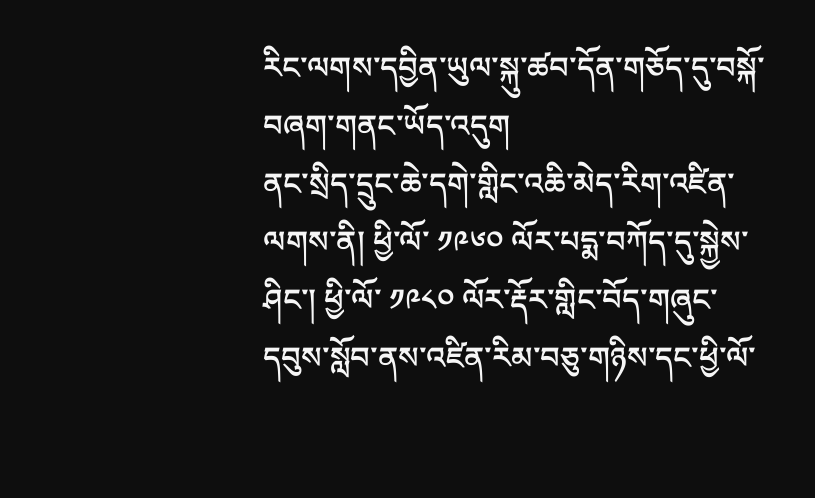རིང་ལགས་དབྱིན་ཡུལ་སྐུ་ཚབ་དོན་གཅོད་དུ་བསྐོ་བཞག་གནང་ཡོད་འདུག
ནང་སྲིད་དྲུང་ཆེ་དགེ་གླིང་འཆི་མེད་རིག་འཛིན་ལགས་ནི། ཕྱི་ལོ་ ༡༩༦༠ ལོར་པདྨ་བཀོད་དུ་སྐྱེས་ཤིང་། ཕྱི་ལོ་ ༡༩༨༠ ལོར་རྡོར་གླིང་བོད་གཞུང་དབུས་སློབ་ནས་འཛིན་རིམ་བཅུ་གཉིས་དང་ཕྱི་ལོ་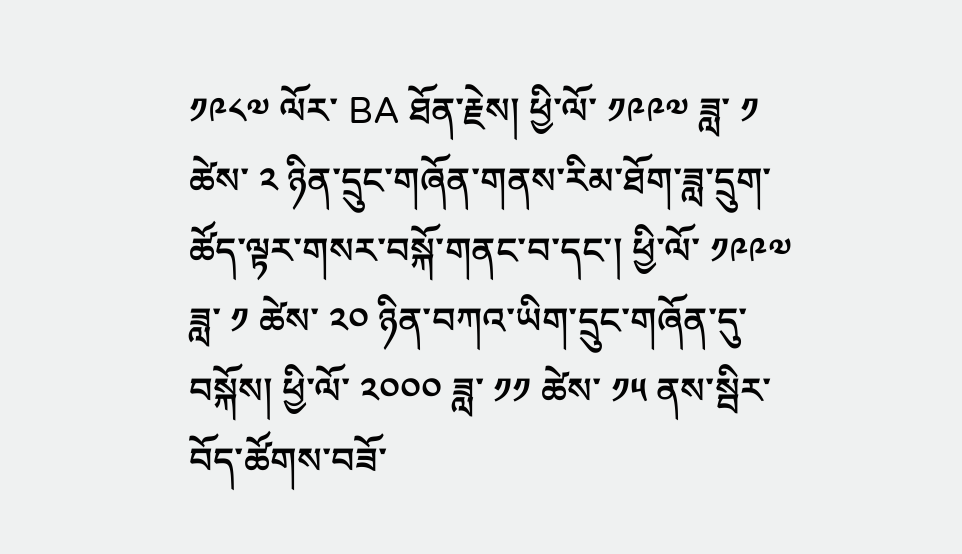༡༩༨༧ ལོར་ BA ཐོན་རྗེས། ཕྱི་ལོ་ ༡༩༩༧ ཟླ་ ༡ ཚེས་ ༢ ཉིན་དྲུང་གཞོན་གནས་རིམ་ཐོག་ཟླ་དྲུག་ཚོད་ལྟར་གསར་བསྐོ་གནང་བ་དང་། ཕྱི་ལོ་ ༡༩༩༧ ཟླ་ ༡ ཚེས་ ༢༠ ཉིན་བཀའ་ཡིག་དྲུང་གཞོན་དུ་བསྐོས། ཕྱི་ལོ་ ༢༠༠༠ ཟླ་ ༡༡ ཚེས་ ༡༥ ནས་སྦིར་བོད་ཚོགས་བཟོ་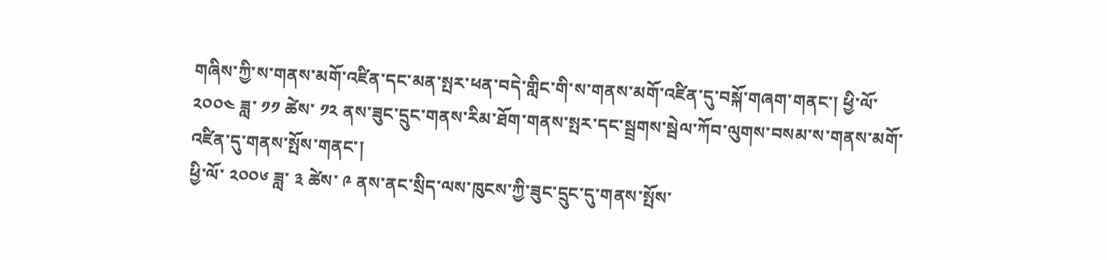གཞིས་ཀྱི་ས་གནས་མགོ་འཛིན་དང་མན་སྤར་ཕན་བདེ་གླིང་གི་ས་གནས་མགོ་འཛིན་དུ་བསྐོ་གཞག་གནང་། ཕྱི་ལོ་ ༢༠༠༤ ཟླ་ ༡༡ ཚེས་ ༡༢ ནས་ཟུང་དྲུང་གནས་རིམ་ཐོག་གནས་སྤར་དང་སྦྲགས་སྦེལ་ཀོབ་ལུགས་བསམ་ས་གནས་མགོ་འཛིན་དུ་གནས་སྤོས་གནང་།
ཕྱི་ལོ་ ༢༠༠༦ ཟླ་ ༣ ཚེས་ ༩ ནས་ནང་སྲིད་ལས་ཁུངས་ཀྱི་ཟུང་དྲུང་དུ་གནས་སྤོས་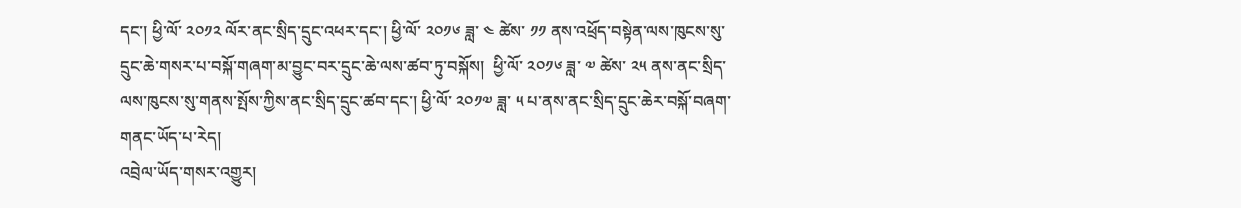དང་། ཕྱི་ལོ་ ༢༠༡༢ ལོར་ནང་སྲིད་དྲུང་འཕར་དང་། ཕྱི་ལོ་ ༢༠༡༦ ཟླ་ ༤ ཚེས་ ༡༡ ནས་འཕྲོད་བསྟེན་ལས་ཁུངས་སུ་དྲུང་ཆེ་གསར་པ་བསྐོ་གཞག་མ་བྱུང་བར་དྲུང་ཆེ་ལས་ཚབ་ཏུ་བསྐོས།  ཕྱི་ལོ་ ༢༠༡༦ ཟླ་ ༧ ཚེས་ ༢༥ ནས་ནང་སྲིད་ལས་ཁུངས་སུ་གནས་སྤོས་ཀྱིས་ནང་སྲིད་དྲུང་ཚབ་དང་། ཕྱི་ལོ་ ༢༠༡༧ ཟླ་ ༥ པ་ནས་ནང་སྲིད་དྲུང་ཆེར་བསྐོ་བཞག་གནང་ཡོད་པ་རེད།
འབྲེལ་ཡོད་གསར་འགྱུར།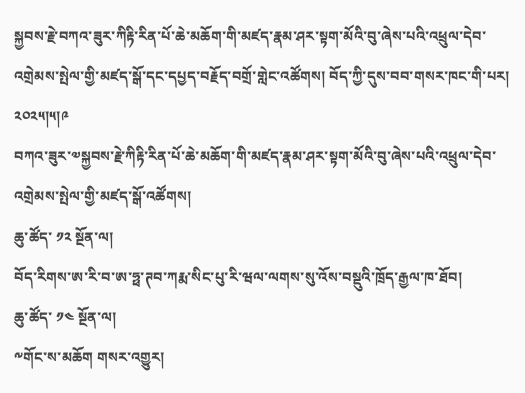སྐྱབས་རྗེ་བཀའ་ཟུར་ཀིརྟི་རིན་པོ་ཆེ་མཆོག་གི་མཛད་རྣམ་ཤར་སྟག་མོའི་བུ་ཞེས་པའི་འཕྲུལ་དེབ་འགྲེམས་སྤེལ་གྱི་མཛད་སྒོ་དང་དཔྱད་བརྗོད་བགྲོ་གླེང་འཚོགས། བོད་ཀྱི་དུས་བབ་གསར་ཁང་གི་པར། ༢༠༢༥།༥།༩
བཀའ་ཟུར་༧སྐྱབས་རྗེ་ཀིརྟི་རིན་པོ་ཆེ་མཆོག་གི་མཛད་རྣམ་ཤར་སྟག་མོའི་བུ་ཞེས་པའི་འཕྲུལ་དེབ་འགྲེམས་སྤེལ་གྱི་མཛད་སྒོ་འཚོགས།
ཆུ་ཚོད་ ༡༢ སྔོན་ལ།
བོད་རིགས་ཨ་རི་བ་ཨ་ཧྥ་ཊབ་ཀརྨ་སིང་པུ་རི་ཝལ་ལགས་སུ་འོས་བསྡུའི་ཁྲོད་རྒྱལ་ཁ་ཐོབ།
ཆུ་ཚོད་ ༡༤ སྔོན་ལ།
༸གོང་ས་མཆོག གསར་འགྱུར།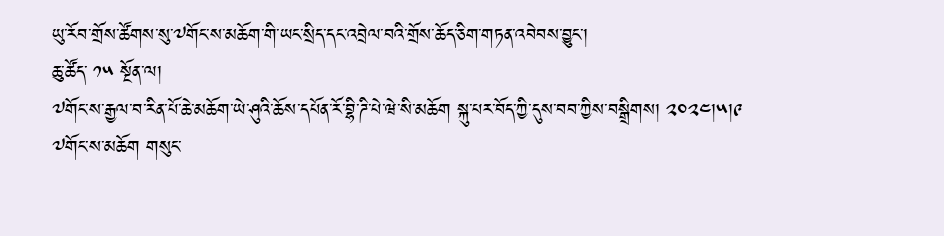ཡུ་རོབ་གྲོས་ཚོགས་སུ་༧གོང་ས་མཆོག་གི་ཡང་སྲིད་དང་འབྲེལ་བའི་གྲོས་ཆོད་ཅིག་གཏན་འབེབས་བྱུང་།
ཆུ་ཚོད་ ༡༥ སྔོན་ལ།
༧གོང་ས་རྒྱལ་བ་རིན་པོ་ཆེ་མཆོག་ཡེ་ཤུའི་ཆོས་དཔོན་རོ་བྷི་ཌི་པེ་ཝེ་སི་མཆོག སྐུ་པར་བོད་ཀྱི་དུས་བབ་ཀྱིས་བསྒྲིགས། ༢༠༢༤།༥།༩
༧གོང་ས་མཆོག གསུང་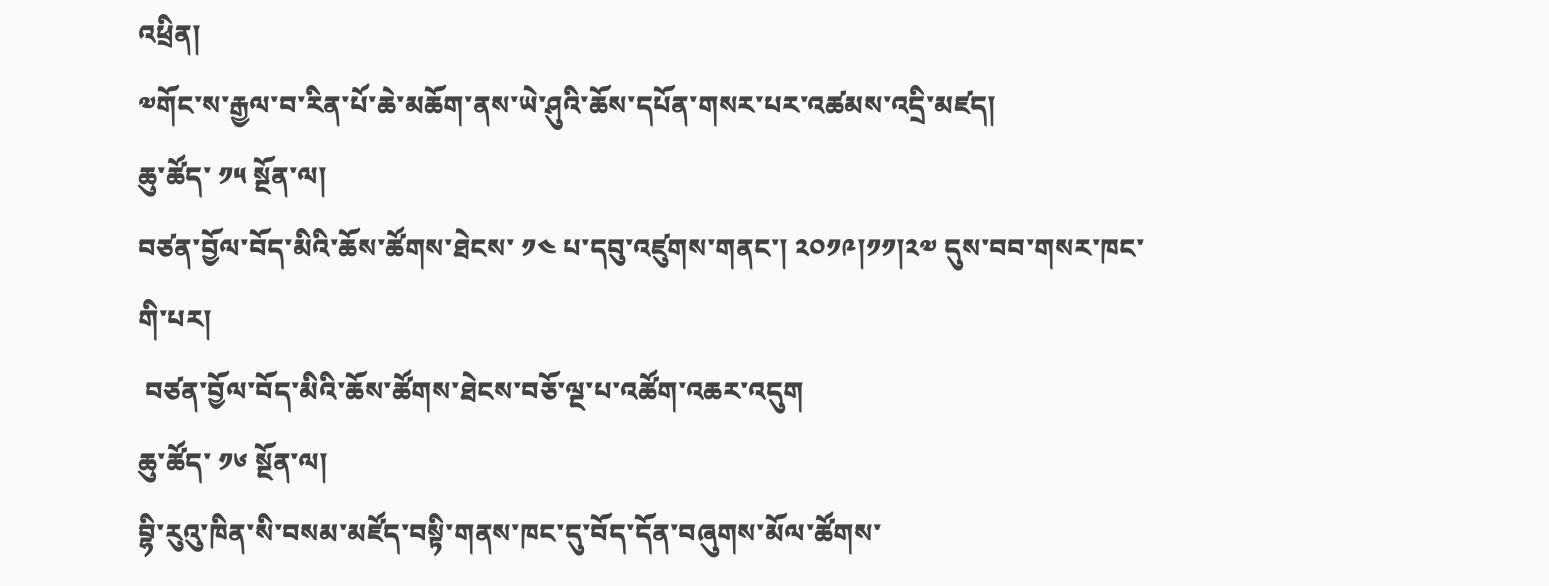འཕྲིན།
༧གོང་ས་རྒྱལ་བ་རིན་པོ་ཆེ་མཆོག་ནས་ཡེ་ཤུའི་ཆོས་དཔོན་གསར་པར་འཚམས་འདྲི་མཛད།
ཆུ་ཚོད་ ༡༥ སྔོན་ལ།
བཙན་བྱོལ་བོད་མིའི་ཆོས་ཚོགས་ཐེངས་ ༡༤ པ་དབུ་འཛུགས་གནང་། ༢༠༡༩།༡༡།༢༧ དུས་བབ་གསར་ཁང་གི་པར།
 བཙན་བྱོལ་བོད་མིའི་ཆོས་ཚོགས་ཐེངས་བཅོ་ལྔ་པ་འཚོག་འཆར་འདུག
ཆུ་ཚོད་ ༡༦ སྔོན་ལ།
བྷི་རུའུ་ཁིན་སི་བསམ་མཛོད་བསྟི་གནས་ཁང་དུ་བོད་དོན་བཞུགས་མོལ་ཚོགས་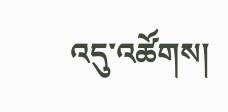འདུ་འཚོགས།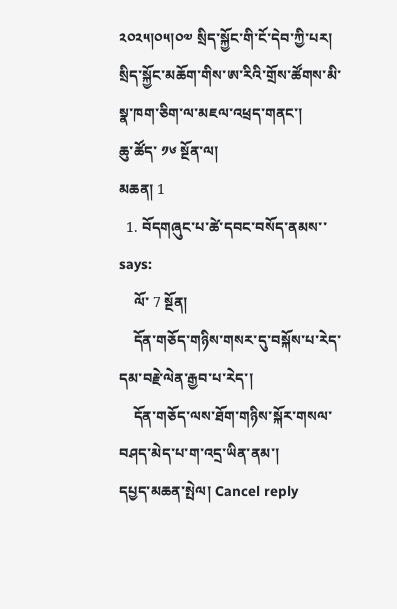༢༠༢༥།༠༥།༠༧ སྲིད་སྐྱོང་གི་ངོ་དེབ་ཀྱི་པར།
སྲིད་སྐྱོང་མཆོག་གིས་ཨ་རིའི་གྲོས་ཚོགས་མི་སྣ་ཁག་ཅིག་ལ་མཇལ་འཕྲད་གནང་།
ཆུ་ཚོད་ ༡༦ སྔོན་ལ།
མཆན། 1
  1. བོདགཞུང་པ་ཚེ་དབང་བསོད་ནམས་་ says:
    ལོ་ 7 སྔོན།
    དོན་གཅོད་གཉིས་གསར་དུ་བསྐོས་པ་རེད་དམ་བརྗེ་ལེན་རྒྱབ་པ་རེད་།
    དོན་གཅོད་ལས་ཐོག་གཉིས་སྐོར་གསལ་བཤད་མེད་པ་ག་འདྲ་ཡིན་ནམ་།
དཔྱད་མཆན་སྤེལ། Cancel reply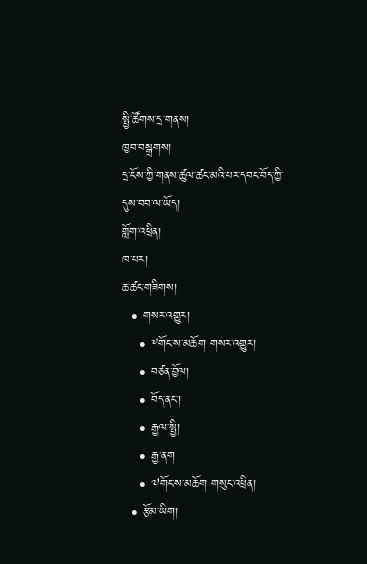སྤྱི་ཚོགས་དྲ་གནས།
ཁྱབ་བསྒྲགས།
དྲ་ངོས་ཀྱི་གནས་ཚུལ་ཚང་མའི་པར་དབང་བོད་ཀྱི་དུས་བབ་ལ་ཡོད།
གློག་འཕྲིན།
ཁ་པར།
ཆ་ཚང་གཟིགས།
  • གསར་འགྱུར།
    • ༸གོང་ས་མཆོག གསར་འགྱུར།
    • བཙན་བྱོལ།
    • བོད་ནང་།
    • རྒྱལ་སྤྱི།
    • རྒྱ་ནག
    • ༧གོང་ས་མཆོག གསུང་འཕྲིན།
  • རྩོམ་ཡིག།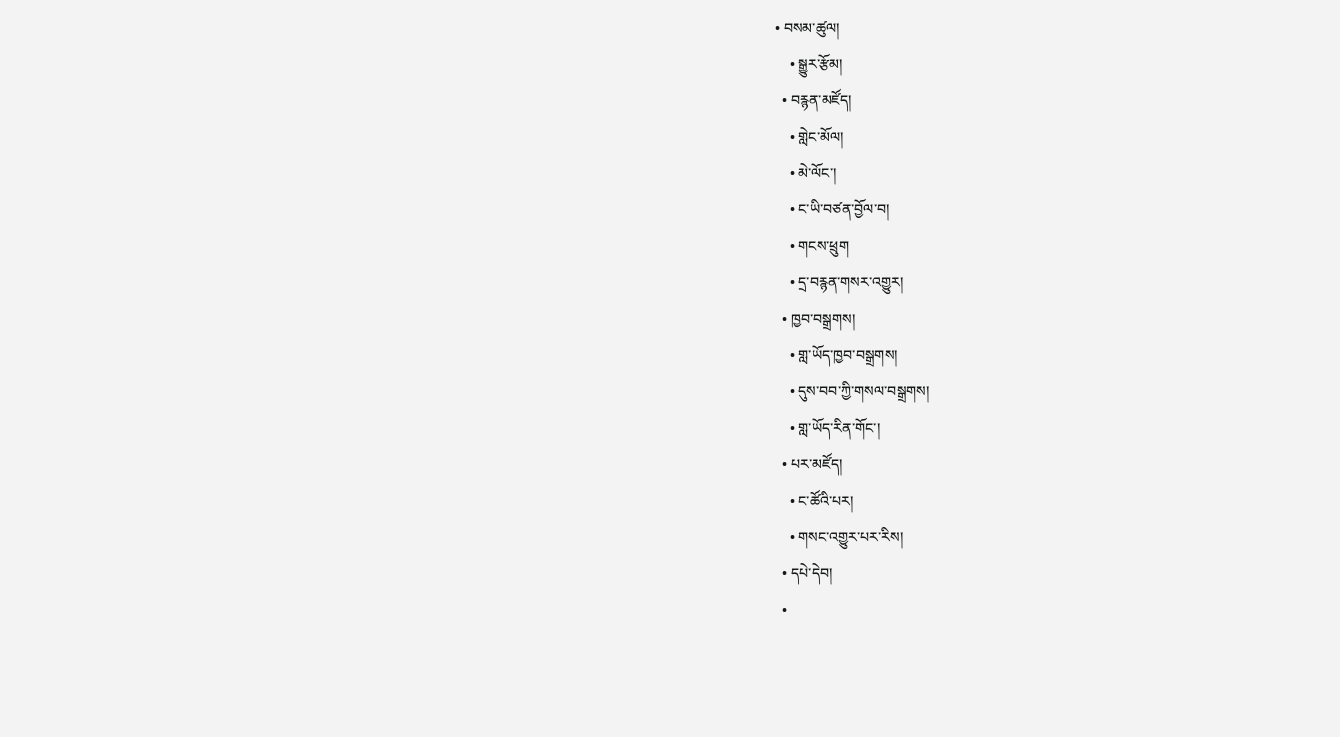• བསམ་ཚུལ།
    • སྒྱུར་རྩོམ།
  • བརྙན་མཛོད།
    • གླེང་མོལ།
    • མེ་ལོང་།
    • ང་ཡི་བཙན་བྱོལ་བ།
    • གངས་ཕྲུག
    • དྲ་བརྙན་གསར་འགྱུར།
  • ཁྱབ་བསྒྲགས།
    • གླ་ཡོད་ཁྱབ་བསྒྲགས།
    • དུས་བབ་ཀྱི་གསལ་བསྒྲགས།
    • གླ་ཡོད་རིན་གོང་།
  • པར་མཛོད།
    • ང་ཚོའི་པར།
    • གསང་འགྱུར་པར་རིས།
  • དཔེ་དེབ།
  •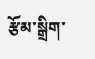རྩོམ་སྒྲིག་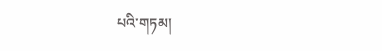པའི་གཏམ།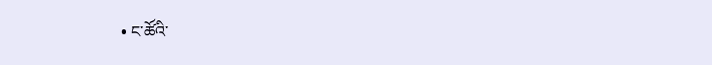• ང་ཚོའི་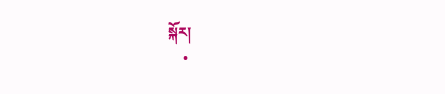སྐོར།
    •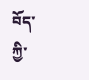བོད་ཀྱི་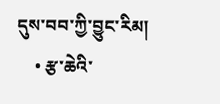དུས་བབ་ཀྱི་བྱུང་རིམ།
    • རྩ་ཆེའི་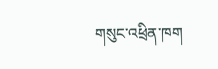གསུང་འཕྲིན་ཁག